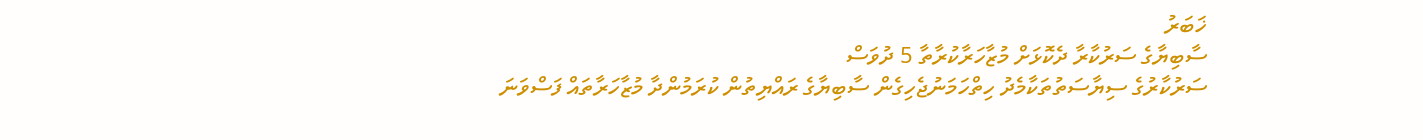ޚަބަރު
ސާބިޔާގެ ސަރުކާރާ ދެކޮޅަށް މުޒާހަރާކުރާތާ 5 ދުވަސް
ސަރުކާރުގެ ސިޔާސަތުތަކާމެދު ހިތްހަމަނުޖެހިގެން ސާބިޔާގެ ރައްޔިތުން ކުރަމުންދާ މުޒާހަރާތައް ފަސްވަނަ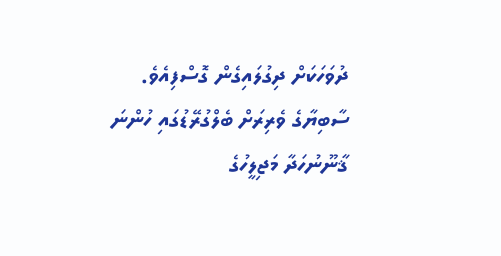ދުވަހަކަށް ދިގުލައިގެން ގޮސްފިއެވެ.
ސާބިޔާގެ ވެރިރަށް ބެލްގުރޭޑުގައި ހުންނަ ޤާނޫނުހަދާ މަޖިލީހުގެ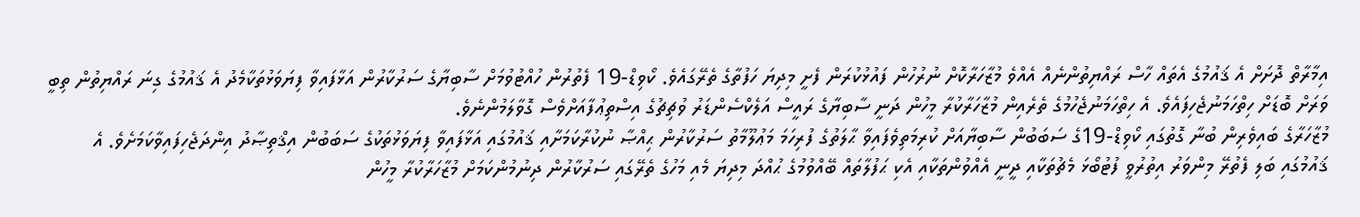އިމާރާތް ދޮށަށް އެ ޤައުމުގެ އެތައް ހާސް ރައްޔިތުންނެއް އެއްވެ މުޒާހަރާކޮށް ނުރުހުން ފައުޅުކުރަން ފެށީ މިދިޔަ ހަފުތާގެ ތެރޭގައެވެ. ކޯވިޑް-19 ފެތުރުން ހުއްޓުވުމަށް ސާބިޔާގެ ސަރުކާރުން އަޅާފައިވާ ފިޔަވަޅުތަކާމެދު އެ ޤައުމުގެ ގިނަ ރައްޔިތުން ތިބީ ވަރަށް ބޮޑަށް ހިތްހަމަނުޖެހިފައެވެ. އެ ހިތްހަމަނުޖެހުމުގެ ތެރެއިން މުޒާހަރާކުރާ މީހުން ދަނީ ސާބިޔާގެ ރައީސް އަލެކްސެންޑަރު ވުޗިޗުގެ އިސްތިޢުފާއަށްވެސް ގޮވާލަމުންނެވެ.
މުޒާހަރާގެ ބައިވެރިން ބުނާ ގޮތުގައި ކޯވިޑް-19ގެ ސަބަބުން ސާބިޔާއަށް ކުރިމަތިވެފައިވާ ޙާލަތުގެ ފުރިހަމަ މަޢުލޫމާތު ސަރުކާރުން ޙިއްޞާ ނުކުރާކަމަށާއި ޤައުމުގައި އަޅާފައިވާ ފިޔަވަޅުތަކުގެ ސަބަބުން އިޤްތިޞާދު އިންދަޖެހިފައިވާކަމަށެވެ. އެ ޤައުމުގައި ބަލި ފެތުރޭ މިންވަރު އިތުރުވީ ފުޓުބޯޅަ މެޗުތަކާއި ދީނީ އެއްވުންތަކާއި އެކި ޙަފުލާތައް ބޭއްވުމުގެ ޙުއްދަ މިދިޔަ މެއި މަހުގެ ތެރޭގައި ސަރުކާރުން ދިނުމުންކަމަށް މުޒާހަރާކުރާ މީހުން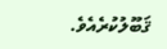ޤަބޫލުކުރެއެވެ.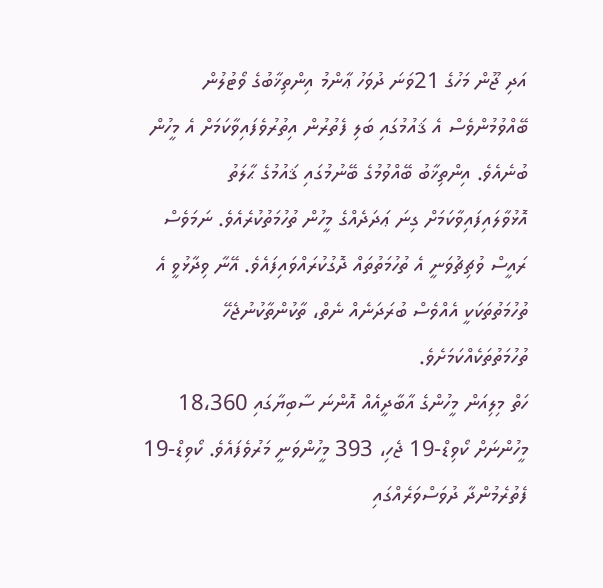އަދި ޖޫން މަހުގެ 21ވަނަ ދުވަހު ޢާންމު އިންތިޚާބުގެ ވޯޓުލުން ބޭއްވުމުންވެސް އެ ޤައުމުގައި ބަލި ފެތުރުން އިތުރުވެފައިވާކަމަށް އެ މީހުން ބުނެއެވެ. އިންތިޚާބު ބޭއްވުމުގެ ބޭނުމުގައި ޤައުމުގެ ޙާލަތު އޮޅުވާލައިފައިވާކަމަށް ގިނަ ޢަދަދެއްގެ މީހުން ތުހުމަތުކުރެއެވެ. ނަމަވެސް ރައީސް ވުޗިޗުވަނީ އެ ތުހުމަތުތައް ދޮގުކުރައްވައިފައެވެ. އޭނާ ވިދާޅުވީ އެ ތުހުމަތުތަކަކީ އެއްވެސް ބުރަދަނެއް ނެތް، ތާކުންތާކުނުޖެހޭ ތުހުމަތުތަކެއްކަމަށެވެ.
ހަތް މިލިއަން މީހުންގެ އާބާދީއެއް އޮންނަ ސާބިޔާގައި 18،360 މީހުންނަށް ކޯވިޑް-19 ޖެހި، 393 މީހުންވަނީ މަރުވެފައެވެ. ކޯވިޑް-19 ފެތުރެމުންދާ ދުވަސްވަރެއްގައި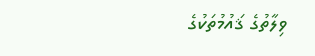ވިލާތުގެ ޤައުމުތަކުގެ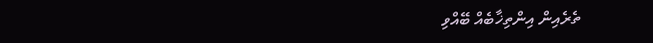ތެރެއިން އިންތިޚާބެއް ބޭއްވި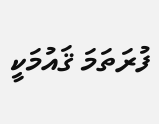ފުރަތަމަ ޤައުމަކީ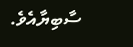ސާބިޔާއެވެ.